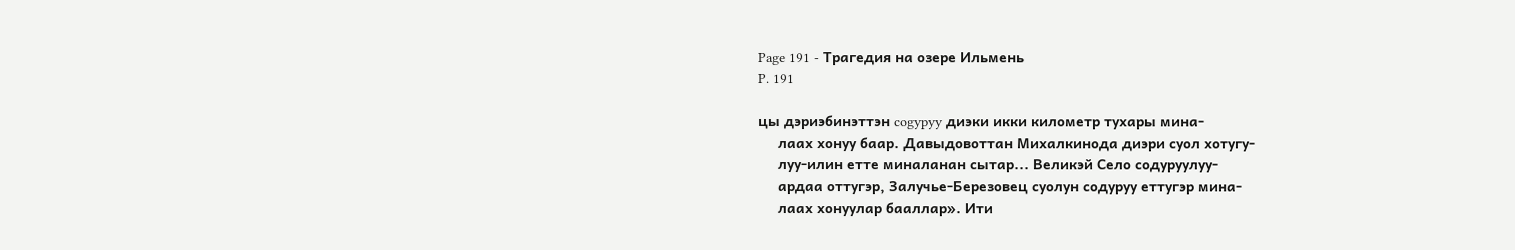Page 191 - Трагедия на озере Ильмень
P. 191

цы дэриэбинэттэн cogypyy диэки икки километр тухары мина-
     лаах хонуу баар. Давыдовоттан Михалкинода диэри суол хотугу-
     луу-илин етте миналанан сытар... Великэй Село содуруулуу-
     ардаа оттугэр, Залучье-Березовец суолун содуруу еттугэр мина-
     лаах хонуулар бааллар». Ити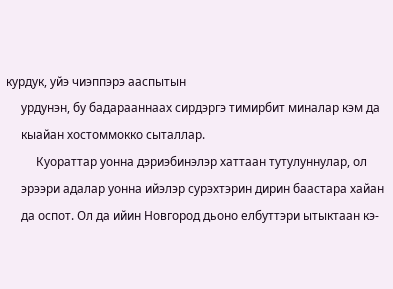курдук, уйэ чиэппэрэ ааспытын
     урдунэн, бу бадарааннаах сирдэргэ тимирбит миналар кэм да
     кыайан хостоммокко сыталлар.
          Куораттар уонна дэриэбинэлэр хаттаан тутулуннулар, ол
     эрээри адалар уонна ийэлэр сурэхтэрин дирин баастара хайан
     да оспот. Ол да ийин Новгород дьоно елбуттэри ытыктаан кэ-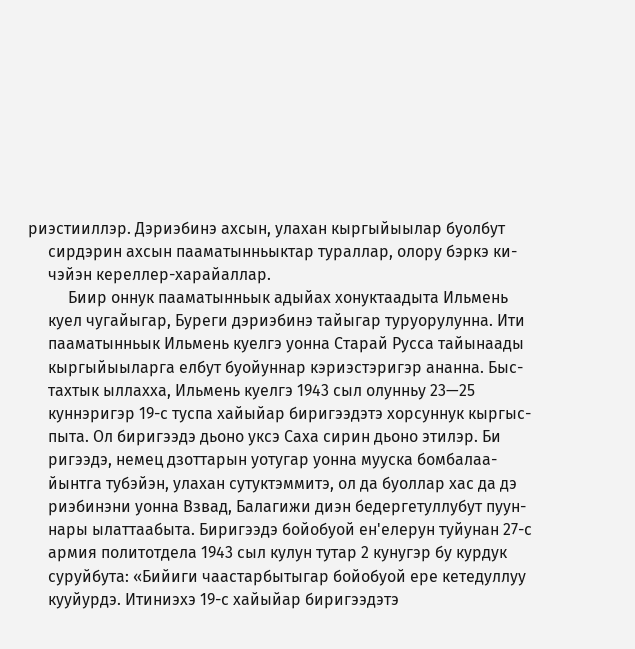риэстииллэр. Дэриэбинэ ахсын, улахан кыргыйыылар буолбут
     сирдэрин ахсын пааматынньыктар тураллар, олору бэркэ ки-
     чэйэн кереллер-харайаллар.
          Биир оннук пааматынньык адыйах хонуктаадыта Ильмень
     куел чугайыгар, Буреги дэриэбинэ тайыгар туруорулунна. Ити
     пааматынньык Ильмень куелгэ уонна Старай Русса тайынаады
     кыргыйыыларга елбут буойуннар кэриэстэригэр ананна. Быс-
     тахтык ыллахха, Ильмень куелгэ 1943 сыл олунньу 23—25
     куннэригэр 19-с туспа хайыйар биригээдэтэ хорсуннук кыргыс-
     пыта. Ол биригээдэ дьоно уксэ Саха сирин дьоно этилэр. Би
     ригээдэ, немец дзоттарын уотугар уонна мууска бомбалаа-
     йынтга тубэйэн, улахан сутуктэммитэ, ол да буоллар хас да дэ
     риэбинэни уонна Взвад, Балагижи диэн бедергетуллубут пуун-
     нары ылаттаабыта. Биригээдэ бойобуой ен'елерун туйунан 27-с
     армия политотдела 1943 сыл кулун тутар 2 кунугэр бу курдук
     суруйбута: «Бийиги чаастарбытыгар бойобуой ере кетедуллуу
     кууйурдэ. Итиниэхэ 19-с хайыйар биригээдэтэ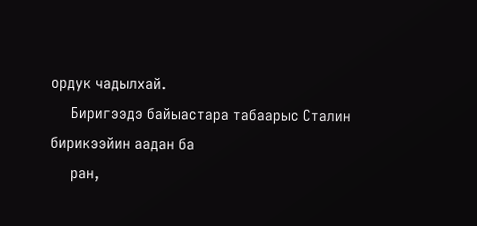ордук чадылхай.
     Биригээдэ байыастара табаарыс Сталин бирикээйин аадан ба
     ран,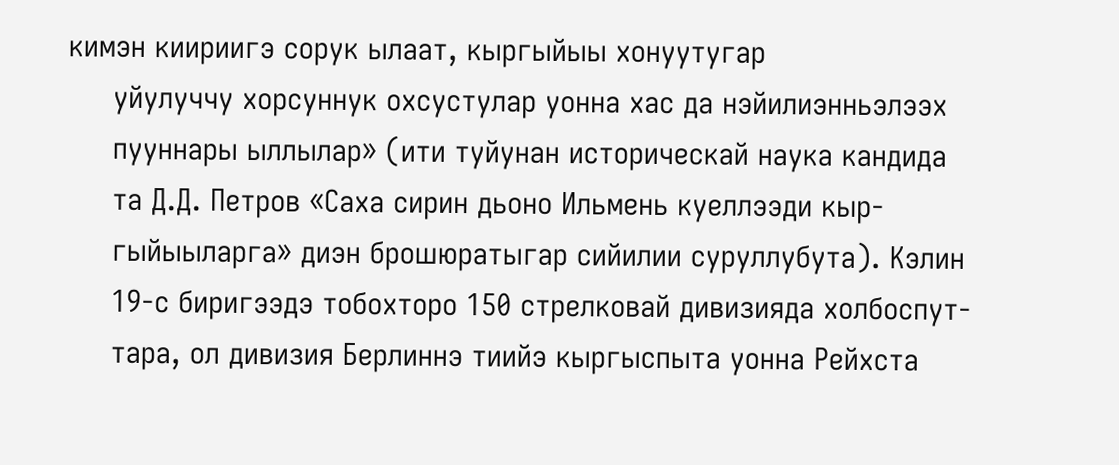кимэн киириигэ сорук ылаат, кыргыйыы хонуутугар
     уйулуччу хорсуннук охсустулар уонна хас да нэйилиэнньэлээх
     пууннары ыллылар» (ити туйунан историческай наука кандида
     та Д.Д. Петров «Саха сирин дьоно Ильмень куеллээди кыр-
     гыйыыларга» диэн брошюратыгар сийилии суруллубута). Кэлин
     19-с биригээдэ тобохторо 150 стрелковай дивизияда холбоспут-
     тара, ол дивизия Берлиннэ тиийэ кыргыспыта уонна Рейхста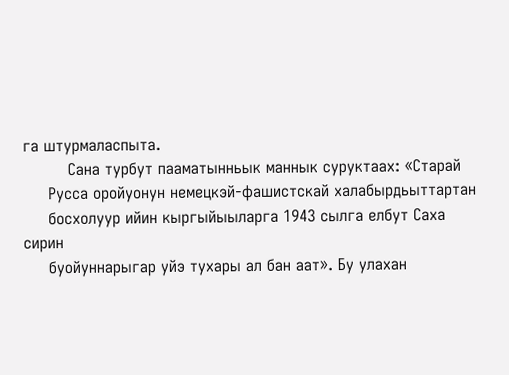га штурмаласпыта.
         Сана турбут пааматынньык маннык суруктаах: «Старай
     Русса оройуонун немецкэй-фашистскай халабырдьыттартан
     босхолуур ийин кыргыйыыларга 1943 сылга елбут Саха сирин
     буойуннарыгар уйэ тухары ал бан аат». Бу улахан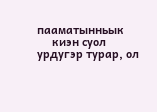пааматынньык
     киэн суол урдугэр турар, ол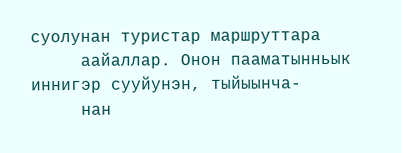суолунан туристар маршруттара
     аайаллар. Онон пааматынньык иннигэр сууйунэн, тыйыынча-
     нан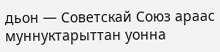дьон — Советскай Союз араас муннуктарыттан уонна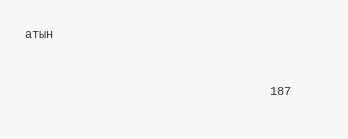атын


                                   187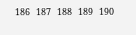186   187   188   189   190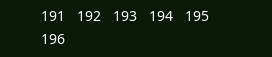191   192   193   194   195   196